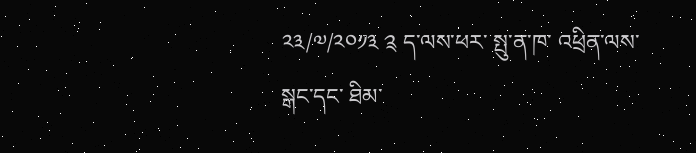༢༣/༧/༢༠༡༣ ༉ ད་ལས་ཕར་ སྤུ་ན་ཁ་ འཕྲིན་ལས་སྒང་དང་ ཐིམ་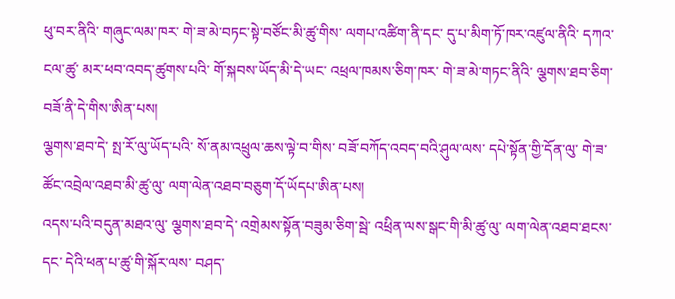ཕུ་བར་ནིའི་ གཞུང་ལམ་ཁར་ གེ་ཟ་མེ་བཏང་སྟེ་བཙོང་མི་ཚུ་གིས་ ལགཔ་འཚིག་ནི་དང་ དུ་པ་མིག་ཏོ་ཁར་འཛུལ་ནིའི་ དཀའ་ངལ་ཚུ་ མར་ཕབ་འབད་ཚུགས་པའི་ གོ་སྐབས་ཡོད་མི་དེ་ཡང་ འཕྲལ་ཁམས་ཅིག་ཁར་ གེ་ཟ་མེ་གཏང་ནིའི་ ལྕགས་ཐབ་ཅིག་ བཟོ་ནི་དེ་གིས་ཨིན་པས།
ལྕགས་ཐབ་དེ་ སྤ་རོ་ལུ་ཡོད་པའི་ སོ་ནམ་འཕྲུལ་ཆས་ལྟེ་བ་གིས་ བཟོ་བཀོད་འབད་བའི་ཤུལ་ལས་ དཔེ་སྟོན་གྱི་དོན་ལུ་ གེ་ཟ་ཚོང་འབྲེལ་འཐབ་མི་ཚུ་ལུ་ ལག་ལེན་འཐབ་བཅུག་དོ་ཡོདཔ་ཨིན་པས།
འདས་པའི་བདུན་མཐའ་ལུ་ ལྕགས་ཐབ་དེ་ འགྲེམས་སྟོན་བཟུམ་ཅིག་སྦེ་ འཕྲིན་ལས་སྒང་གི་མི་ཚུ་ལུ་ ལག་ལེན་འཐབ་ཐངས་དང་ དེའི་ཕན་པ་ཚུ་གི་སྐོར་ལས་ བཤད་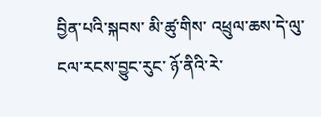བྱིན་པའི་སྐབས་ མི་ཚུ་གིས་ འཕྲུལ་ཆས་དེ་ལུ་ ངལ་རངས་བྱུང་རུང་ ཉོ་ནིའི་རེ་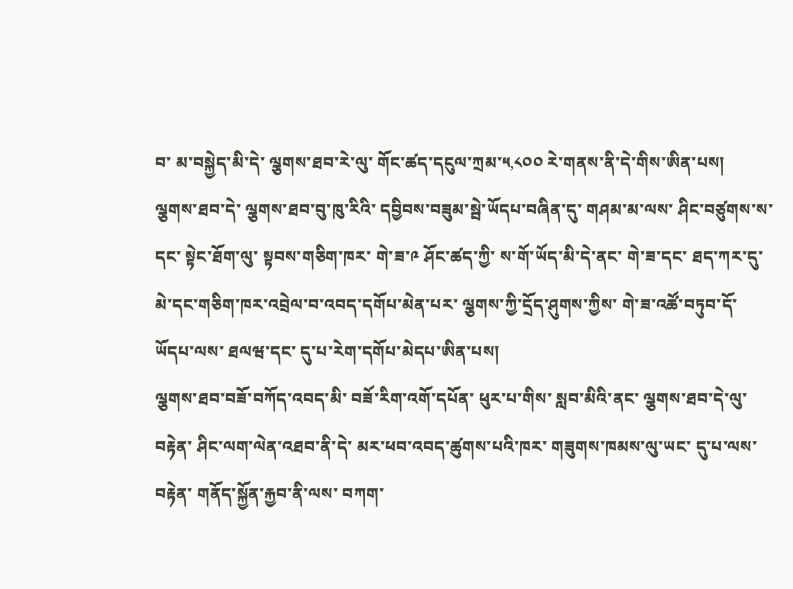བ་ མ་བསྐྱེད་མི་དེ་ ལྕགས་ཐབ་རེ་ལུ་ གོང་ཚད་དངུལ་ཀྲམ་༥,༨༠༠ རེ་གནས་ནི་དེ་གིས་ཨིན་པས།
ལྕགས་ཐབ་དེ་ ལྕགས་ཐབ་བུ་ཁུ་རིའི་ དབྱིབས་བཟུམ་སྦེ་ཡོདཔ་བཞིན་དུ་ གཤམ་མ་ལས་ ཤིང་བཙུགས་ས་དང་ སྟེང་ཐོག་ལུ་ སྟབས་གཅིག་ཁར་ གེ་ཟ་༩ ཤོང་ཚད་ཀྱི་ ས་གོ་ཡོད་མི་དེ་ནང་ གེ་ཟ་དང་ ཐད་ཀར་དུ་ མེ་དང་གཅིག་ཁར་འབྲེལ་བ་འབད་དགོཔ་མེན་པར་ ལྕགས་ཀྱི་དྲོད་ཤུགས་ཀྱིས་ གེ་ཟ་འཚོ་བཏུབ་དོ་ཡོདཔ་ལས་ ཐལཝ་དང་ དུ་པ་རེག་དགོཔ་མེདཔ་ཨིན་པས།
ལྕགས་ཐབ་བཟོ་བཀོད་འབད་མི་ བཟོ་རིག་འགོ་དཔོན་ ཕུར་པ་གིས་ སླབ་མིའི་ནང་ ལྕགས་ཐབ་དེ་ལུ་བརྟེན་ ཤིང་ལག་ལེན་འཐབ་ནི་དེ་ མར་ཕབ་འབད་ཚུགས་པའི་ཁར་ གཟུགས་ཁམས་ལུ་ཡང་ དུ་པ་ལས་བརྟེན་ གནོད་སྐྱོན་རྐྱབ་ནི་ལས་ བཀག་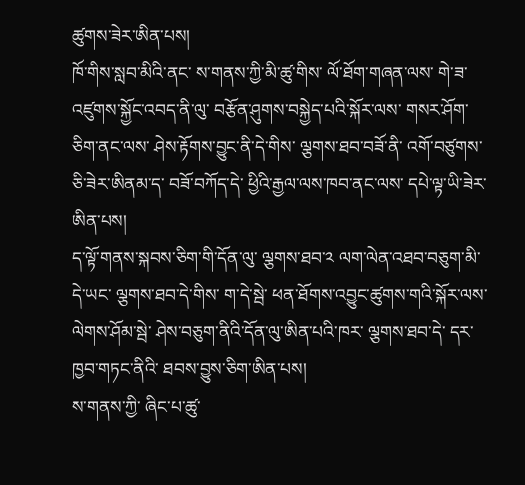ཚུགས་ཟེར་ཨིན་པས།
ཁོ་གིས་སླབ་མིའི་ནང་ ས་གནས་ཀྱི་མི་ཚུ་གིས་ ལོ་ཐོག་གཞན་ལས་ གེ་ཟ་འཛུགས་སྐྱོང་འབད་ནི་ལུ་ བརྩོན་ཤུགས་བསྐྱེད་པའི་སྐོར་ལས་ གསར་ཤོག་ཅིག་ནང་ལས་ ཤེས་རྟོགས་བྱུང་ནི་དེ་གིས་ ལྕགས་ཐབ་བཟོ་ནི་ འགོ་བཙུགས་ཅི་ཟེར་ཨིནམ་ད་ བཟོ་བཀོད་དེ་ ཕྱིའི་རྒྱལ་ལས་ཁབ་ནང་ལས་ དཔེ་ལྟ་ཡི་ཟེར་ཨིན་པས།
ད་ལྟོ་གནས་སྐབས་ཅིག་གི་དོན་ལུ་ ལྕགས་ཐབ་༢ ལག་ལེན་འཐབ་བཅུག་མི་དེ་ཡང་ ལྕགས་ཐབ་དེ་གིས་ ག་དེ་སྦེ་ ཕན་ཐོགས་འབྱུང་ཚུགས་གའི་སྐོར་ལས་ ལེགས་ཤོམ་སྦེ་ ཤེས་བཅུག་ནིའི་དོན་ལུ་ཨིན་པའི་ཁར་ ལྕགས་ཐབ་དེ་ དར་ཁྱབ་གཏང་ནིའི་ ཐབས་བྱུས་ཅིག་ཨིན་པས།
ས་གནས་ཀྱི་ ཞིང་པ་ཚུ་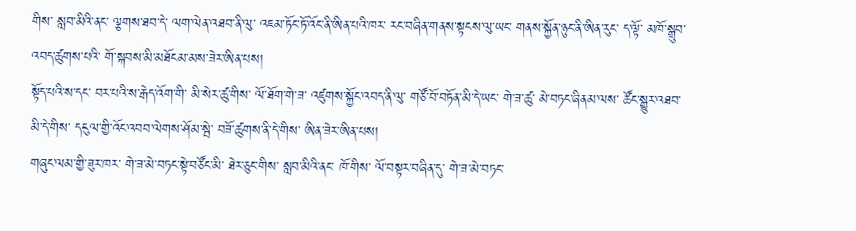གིས་ སླབ་མིའི་ནང་ ལྕགས་ཐབ་དེ་ ལག་ལེན་འཐབ་ནི་ལུ་ འཇམ་ཏོང་ཏོ་འོང་ནི་ཨིན་པའི་ཁར་ རང་བཞིན་གནས་སྟངས་ལུ་ཡང་ གནས་སྐྱོན་ཉུང་ནི་ཨིན་རུང་ ད་ལྟོ་ མཁོ་སྒྲུབ་འབད་ཚུགས་པའི་ གོ་སྐབས་མི་མཐོངམ་མས་ཟེར་ཨིན་པས།
སྟོད་པའི་ས་དང་ བར་པའི་ས་རྒེད་འོག་གི་ མི་སེར་ཚུ་གིས་ ལོ་ཐོག་གེ་ཟ་ འཛུགས་སྐྱོང་འབད་ནི་ལུ་ གཙོ་བོ་བཏོན་མི་དེ་ཡང་ གེ་ཟ་ཚུ་ མེ་བཏང་ཞིནམ་ལས་ ཚོང་སྒྱུར་འཐབ་མི་དེ་གིས་ དངུལ་གྱི་འོང་འབབ་ལེགས་ཤོམ་སྦེ་ བཟོ་ཚུགས་ནི་དེ་གིས་ ཨིན་ཟེར་ཨིན་པས།
གཞུང་ལམ་གྱི་ཟུར་ཁར་ གེ་ཟ་མེ་བཏང་སྟེ་བཙོང་མི་ ཐེར་ཅུང་གིས་ སླབ་མིའི་ནང་ ཁོ་གིས་ ལོ་བསྟར་བཞིན་དུ་ གེ་ཟ་མེ་བཏང་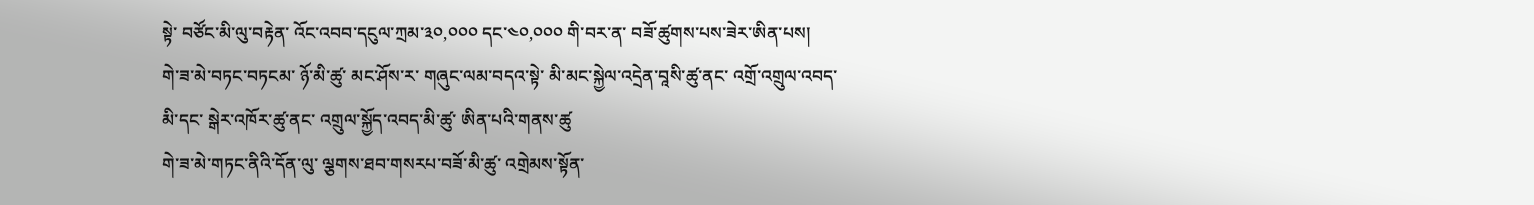སྟེ་ བཙོང་མི་ལུ་བརྟེན་ འོང་འབབ་དངུལ་ཀྲམ་༣༠,༠༠༠ དང་༤༠,༠༠༠ གི་བར་ན་ བཟོ་ཚུགས་པས་ཟེར་ཨིན་པས།
གེ་ཟ་མེ་བཏང་བཏངམ་ ཉོ་མི་ཚུ་ མང་ཤོས་ར་ གཞུང་ལམ་བདའ་སྟེ་ མི་མང་སྐྱེལ་འདྲེན་བཱསི་ཚུ་ནང་ འགྲོ་འགྲུལ་འབད་མི་དང་ སྒེར་འཁོར་ཚུ་ནང་ འགྲུལ་སྐྱོད་འབད་མི་ཚུ་ ཨིན་པའི་གནས་ཚུ
གེ་ཟ་མེ་གཏང་ནིའི་དོན་ལུ་ ལྕགས་ཐབ་གསརཔ་བཟོ་མི་ཚུ་ འགྲེམས་སྟོན་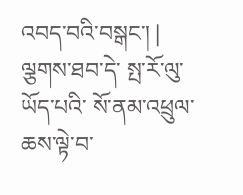འབད་བའི་བསྒང་། |
ལྕགས་ཐབ་དེ་ སྤ་རོ་ལུ་ཡོད་པའི་ སོ་ནམ་འཕྲུལ་ཆས་ལྟེ་བ་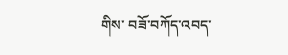གིས་ བཟོ་བཀོད་འབད་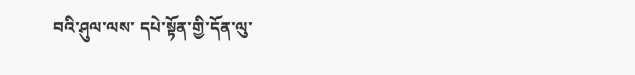བའི་ཤུལ་ལས་ དཔེ་སྟོན་གྱི་དོན་ལུ་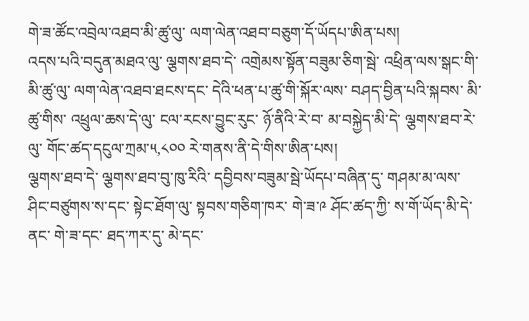གེ་ཟ་ཚོང་འབྲེལ་འཐབ་མི་ཚུ་ལུ་ ལག་ལེན་འཐབ་བཅུག་དོ་ཡོདཔ་ཨིན་པས།
འདས་པའི་བདུན་མཐའ་ལུ་ ལྕགས་ཐབ་དེ་ འགྲེམས་སྟོན་བཟུམ་ཅིག་སྦེ་ འཕྲིན་ལས་སྒང་གི་མི་ཚུ་ལུ་ ལག་ལེན་འཐབ་ཐངས་དང་ དེའི་ཕན་པ་ཚུ་གི་སྐོར་ལས་ བཤད་བྱིན་པའི་སྐབས་ མི་ཚུ་གིས་ འཕྲུལ་ཆས་དེ་ལུ་ ངལ་རངས་བྱུང་རུང་ ཉོ་ནིའི་རེ་བ་ མ་བསྐྱེད་མི་དེ་ ལྕགས་ཐབ་རེ་ལུ་ གོང་ཚད་དངུལ་ཀྲམ་༥,༨༠༠ རེ་གནས་ནི་དེ་གིས་ཨིན་པས།
ལྕགས་ཐབ་དེ་ ལྕགས་ཐབ་བུ་ཁུ་རིའི་ དབྱིབས་བཟུམ་སྦེ་ཡོདཔ་བཞིན་དུ་ གཤམ་མ་ལས་ ཤིང་བཙུགས་ས་དང་ སྟེང་ཐོག་ལུ་ སྟབས་གཅིག་ཁར་ གེ་ཟ་༩ ཤོང་ཚད་ཀྱི་ ས་གོ་ཡོད་མི་དེ་ནང་ གེ་ཟ་དང་ ཐད་ཀར་དུ་ མེ་དང་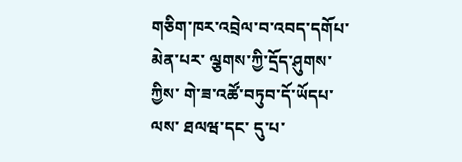གཅིག་ཁར་འབྲེལ་བ་འབད་དགོཔ་མེན་པར་ ལྕགས་ཀྱི་དྲོད་ཤུགས་ཀྱིས་ གེ་ཟ་འཚོ་བཏུབ་དོ་ཡོདཔ་ལས་ ཐལཝ་དང་ དུ་པ་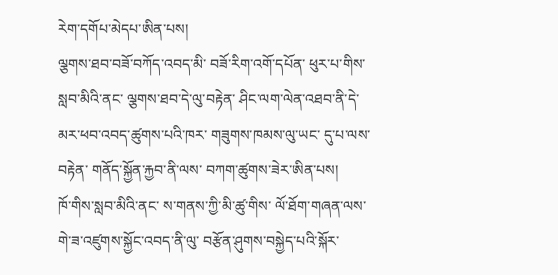རེག་དགོཔ་མེདཔ་ཨིན་པས།
ལྕགས་ཐབ་བཟོ་བཀོད་འབད་མི་ བཟོ་རིག་འགོ་དཔོན་ ཕུར་པ་གིས་ སླབ་མིའི་ནང་ ལྕགས་ཐབ་དེ་ལུ་བརྟེན་ ཤིང་ལག་ལེན་འཐབ་ནི་དེ་ མར་ཕབ་འབད་ཚུགས་པའི་ཁར་ གཟུགས་ཁམས་ལུ་ཡང་ དུ་པ་ལས་བརྟེན་ གནོད་སྐྱོན་རྐྱབ་ནི་ལས་ བཀག་ཚུགས་ཟེར་ཨིན་པས།
ཁོ་གིས་སླབ་མིའི་ནང་ ས་གནས་ཀྱི་མི་ཚུ་གིས་ ལོ་ཐོག་གཞན་ལས་ གེ་ཟ་འཛུགས་སྐྱོང་འབད་ནི་ལུ་ བརྩོན་ཤུགས་བསྐྱེད་པའི་སྐོར་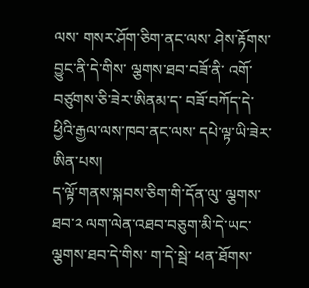ལས་ གསར་ཤོག་ཅིག་ནང་ལས་ ཤེས་རྟོགས་བྱུང་ནི་དེ་གིས་ ལྕགས་ཐབ་བཟོ་ནི་ འགོ་བཙུགས་ཅི་ཟེར་ཨིནམ་ད་ བཟོ་བཀོད་དེ་ ཕྱིའི་རྒྱལ་ལས་ཁབ་ནང་ལས་ དཔེ་ལྟ་ཡི་ཟེར་ཨིན་པས།
ད་ལྟོ་གནས་སྐབས་ཅིག་གི་དོན་ལུ་ ལྕགས་ཐབ་༢ ལག་ལེན་འཐབ་བཅུག་མི་དེ་ཡང་ ལྕགས་ཐབ་དེ་གིས་ ག་དེ་སྦེ་ ཕན་ཐོགས་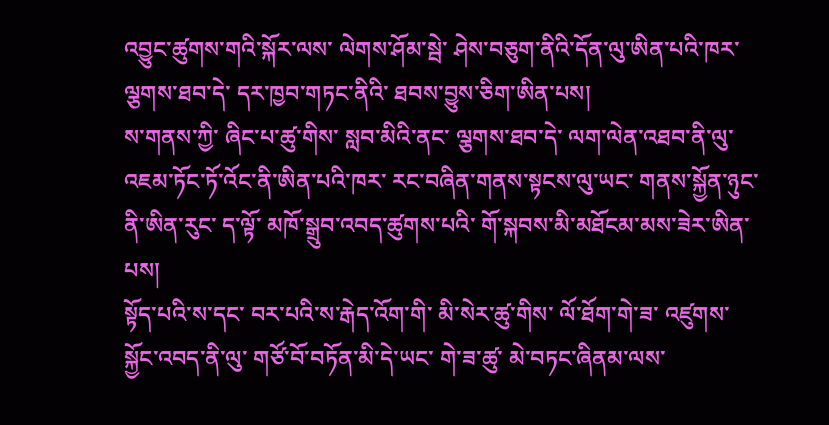འབྱུང་ཚུགས་གའི་སྐོར་ལས་ ལེགས་ཤོམ་སྦེ་ ཤེས་བཅུག་ནིའི་དོན་ལུ་ཨིན་པའི་ཁར་ ལྕགས་ཐབ་དེ་ དར་ཁྱབ་གཏང་ནིའི་ ཐབས་བྱུས་ཅིག་ཨིན་པས།
ས་གནས་ཀྱི་ ཞིང་པ་ཚུ་གིས་ སླབ་མིའི་ནང་ ལྕགས་ཐབ་དེ་ ལག་ལེན་འཐབ་ནི་ལུ་ འཇམ་ཏོང་ཏོ་འོང་ནི་ཨིན་པའི་ཁར་ རང་བཞིན་གནས་སྟངས་ལུ་ཡང་ གནས་སྐྱོན་ཉུང་ནི་ཨིན་རུང་ ད་ལྟོ་ མཁོ་སྒྲུབ་འབད་ཚུགས་པའི་ གོ་སྐབས་མི་མཐོངམ་མས་ཟེར་ཨིན་པས།
སྟོད་པའི་ས་དང་ བར་པའི་ས་རྒེད་འོག་གི་ མི་སེར་ཚུ་གིས་ ལོ་ཐོག་གེ་ཟ་ འཛུགས་སྐྱོང་འབད་ནི་ལུ་ གཙོ་བོ་བཏོན་མི་དེ་ཡང་ གེ་ཟ་ཚུ་ མེ་བཏང་ཞིནམ་ལས་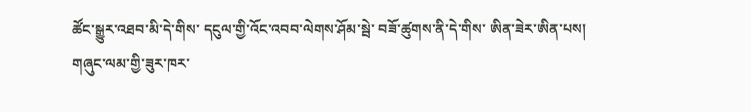ཚོང་སྒྱུར་འཐབ་མི་དེ་གིས་ དངུལ་གྱི་འོང་འབབ་ལེགས་ཤོམ་སྦེ་ བཟོ་ཚུགས་ནི་དེ་གིས་ ཨིན་ཟེར་ཨིན་པས།
གཞུང་ལམ་གྱི་ཟུར་ཁར་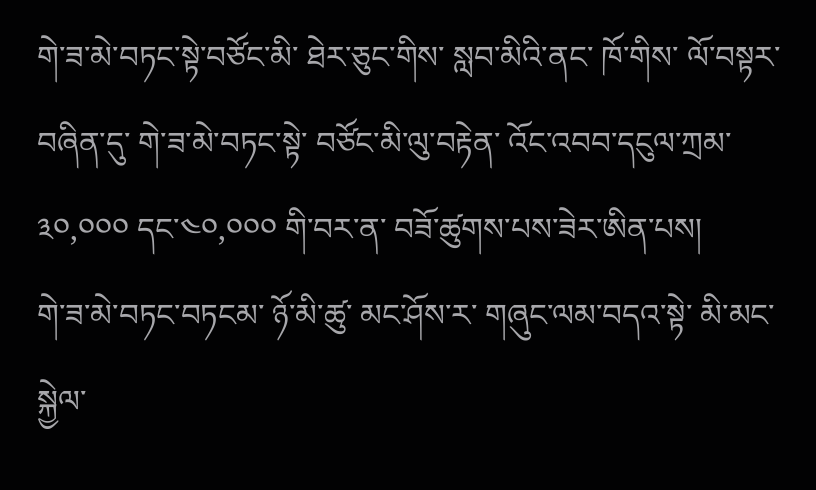གེ་ཟ་མེ་བཏང་སྟེ་བཙོང་མི་ ཐེར་ཅུང་གིས་ སླབ་མིའི་ནང་ ཁོ་གིས་ ལོ་བསྟར་བཞིན་དུ་ གེ་ཟ་མེ་བཏང་སྟེ་ བཙོང་མི་ལུ་བརྟེན་ འོང་འབབ་དངུལ་ཀྲམ་༣༠,༠༠༠ དང་༤༠,༠༠༠ གི་བར་ན་ བཟོ་ཚུགས་པས་ཟེར་ཨིན་པས།
གེ་ཟ་མེ་བཏང་བཏངམ་ ཉོ་མི་ཚུ་ མང་ཤོས་ར་ གཞུང་ལམ་བདའ་སྟེ་ མི་མང་སྐྱེལ་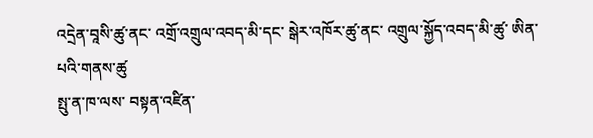འདྲེན་བཱསི་ཚུ་ནང་ འགྲོ་འགྲུལ་འབད་མི་དང་ སྒེར་འཁོར་ཚུ་ནང་ འགྲུལ་སྐྱོད་འབད་མི་ཚུ་ ཨིན་པའི་གནས་ཚུ
སྤུ་ན་ཁ་ལས་ བསྟན་འཛིན་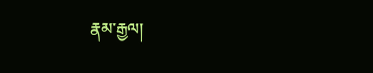རྣམ་རྒྱལ།